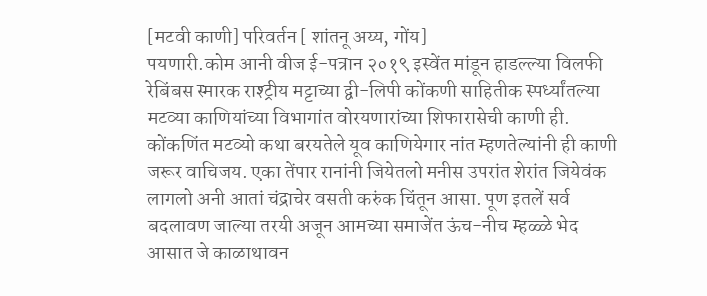[मटवी काणी] परिवर्तन [ शांतनू अय्य, गोंय]
पयणारी.कोम आनी वीज ई-पत्रान २०१९ इस्वेंत मांडून हाडल्ल्या विलफी रेबिंबस स्मारक राश्ट्रीय मट्टाच्या द्वी-लिपी कोंकणी साहितीक स्पर्ध्यांतल्या मटव्या काणियांच्या विभागांत वोरयणारांच्या शिफारासेची काणी ही.
कोंकणिंत मटव्यो कथा बरयतेले यूव काणियेगार नांत म्हणतेल्यांनी ही काणी जरूर वाचिजय. एका तेंपार रानांनी जियेतलो मनीस उपरांत शेरांत जियेवंक लागलो अनी आतां चंद्राचेर वसती करुंक चिंतून आसा. पूण इतलें सर्व बदलावण जाल्या तरयी अजून आमच्या समाजेंत ऊंच-नीच म्हळ्ळे भेद आसात जे काळाथावन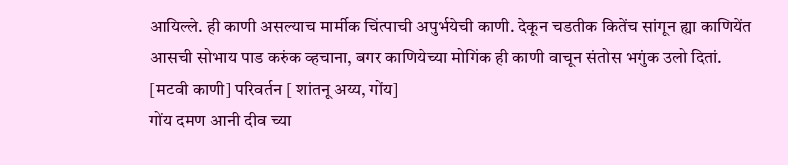आयिल्ले. ही काणी असल्याच मार्मीक चिंत्पाची अपुर्भयेची काणी. देकून चडतीक कितेंच सांगून ह्या काणियेंत आसची सोभाय पाड करुंक व्हचाना, बगर काणियेच्या मोगिंक ही काणी वाचून संतोस भगुंक उलो दितां.
[मटवी काणी] परिवर्तन [ शांतनू अय्य, गोंय]
गोंय दमण आनी दीव च्या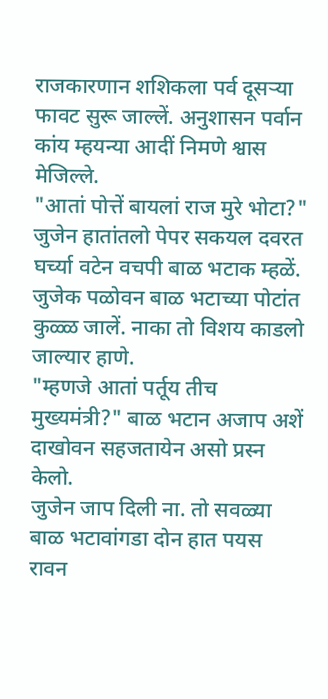राजकारणान शशिकला पर्व दूसऱ्या फावट सुरू जाल्लें. अनुशासन पर्वान कांय म्हयन्या आदीं निमणे श्वास मेजिल्ले.
"आतां पोत्तें बायलां राज मुरे भोटा?" जुजेन हातांतलो पेपर सकयल दवरत घर्च्या वटेन वचपी बाळ भटाक म्हळें. जुजेक पळोवन बाळ भटाच्या पोटांत कुळ्ळ जालें. नाका तो विशय काडलो जाल्यार हाणे.
"म्हणजे आतां पर्तूय तीच मुख्यमंत्री?" बाळ भटान अजाप अशें दाखोवन सहजतायेन असो प्रस्न केलो.
जुजेन जाप दिली ना. तो सवळ्या बाळ भटावांगडा दोन हात पयस रावन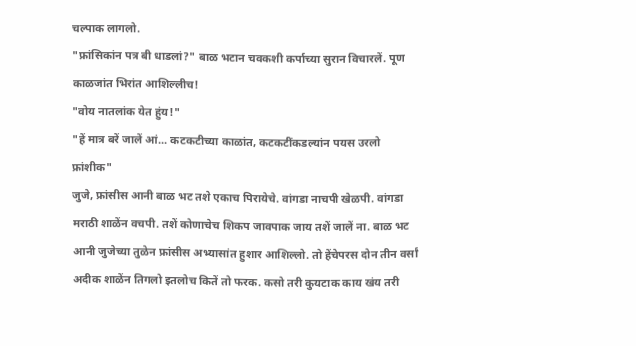चल्पाक लागलो.
"फ्रांसिकांन पत्र बी धाडलां?" बाळ भटान चवकशी कर्पाच्या सुरान विचारलें. पूण काळजांत भिरांत आशिल्लीच!
"वोय नातलांक येत हुंय!"
"हें मात्र बरें जालें आं... कटकटीच्या काळांत, कटकटींकडल्यांन पयस उरलो फ्रांशीक"
जुजे, फ्रांसीस आनी बाळ भट तशे एकाच पिरायेचे. वांगडा नाचपी खेळपी. वांगडा मराठी शाळेंन वचपी. तशें कोणाचेच शिकप जावपाक जाय तशें जालें ना. बाळ भट आनी जुजेच्या तुळेन फ्रांसीस अभ्यासांत हुशार आशिल्लो. तो हेंचेपरस दोन तीन वर्सां अदीक शाळेंन तिगलो इतलोच कितें तो फरक. कसो तरी कुयटाक काय खंय तरी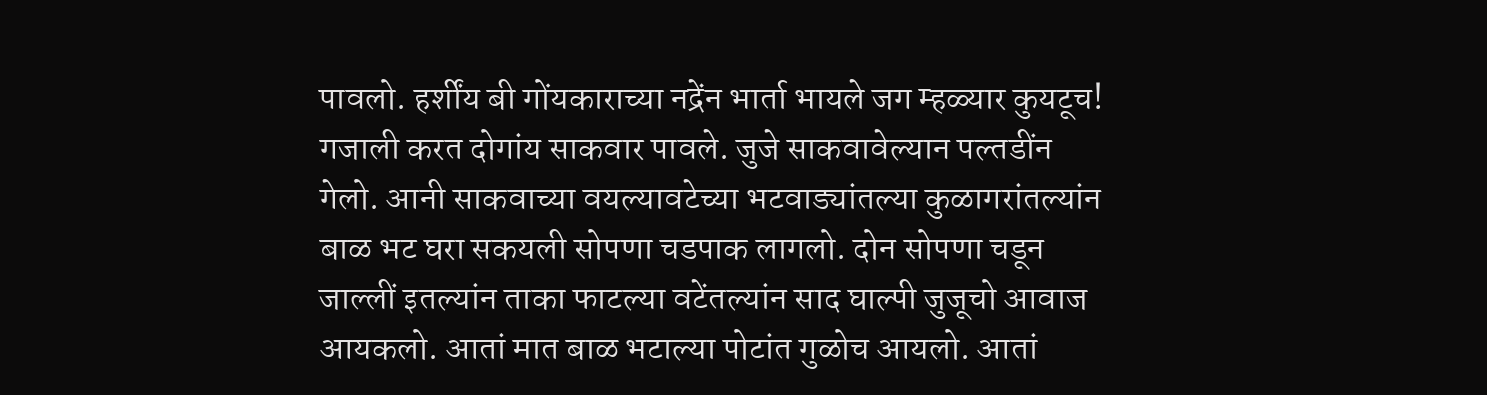पावलो. हर्शींय बी गोंयकाराच्या नद्रेंन भार्ता भायले जग म्हळ्यार कुयटूच! गजाली करत दोगांय साकवार पावले. जुजे साकवावेल्यान पल्तडींन गेलो. आनी साकवाच्या वयल्यावटेच्या भटवाड्यांतल्या कुळागरांतल्यांन बाळ भट घरा सकयली सोपणा चडपाक लागलो. दोन सोपणा चडून जाल्लीं इतल्यांन ताका फाटल्या वटेंतल्यांन साद घाल्पी जुजूचो आवाज आयकलो. आतां मात बाळ भटाल्या पोटांत गुळोच आयलो. आतां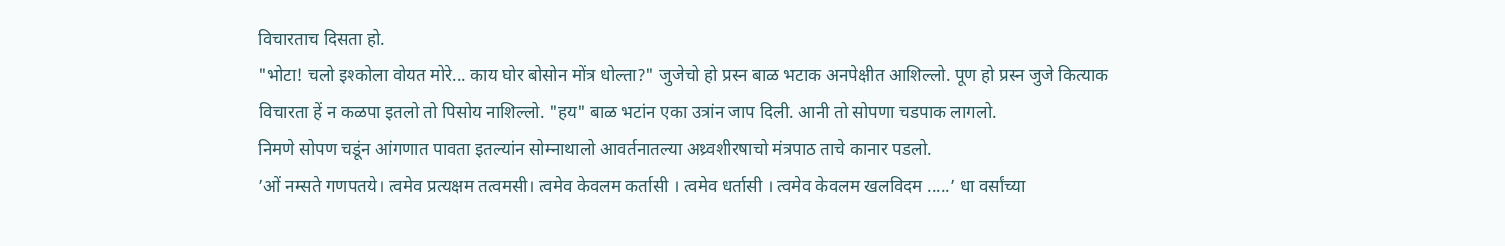विचारताच दिसता हो.
"भोटा! चलो इश्कोला वोयत मोरे... काय घोर बोसोन मोंत्र धोल्ता?" जुजेचो हो प्रस्न बाळ भटाक अनपेक्षीत आशिल्लो. पूण हो प्रस्न जुजे कित्याक विचारता हें न कळपा इतलो तो पिसोय नाशिल्लो. "हय" बाळ भटांन एका उत्रांन जाप दिली. आनी तो सोपणा चडपाक लागलो.
निमणे सोपण चडूंन आंगणात पावता इतल्यांन सोम्नाथालो आवर्तनातल्या अथ्र्वशीरषाचो मंत्रपाठ ताचे कानार पडलो.
’ओं नम्सते गणपतये। त्वमेव प्रत्यक्षम तत्वमसी। त्वमेव केवलम कर्तासी । त्वमेव धर्तासी । त्वमेव केवलम खलविदम .....’ धा वर्सांच्या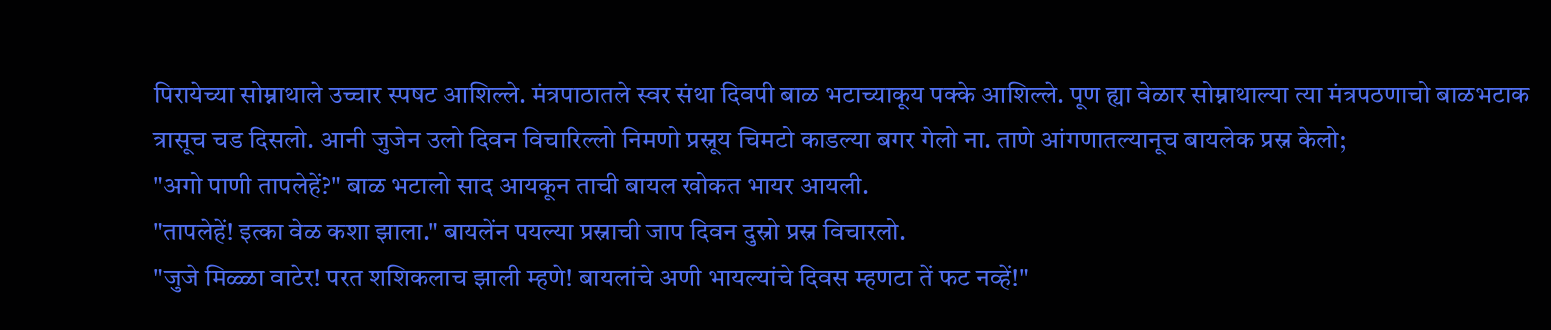पिरायेच्या सोम्नाथाले उच्चार स्पषट आशिल्ले. मंत्रपाठातले स्वर संथा दिवपी बाळ भटाच्याकूय पक्के आशिल्ले. पूण ह्या वेळार सोम्नाथाल्या त्या मंत्रपठणाचो बाळभटाक त्रासूच चड दिसलो. आनी जुजेन उलो दिवन विचारिल्लो निमणो प्रस्नूय चिमटो काडल्या बगर गेलो ना. ताणे आंगणातल्यानूच बायलेक प्रस्न केलो;
"अगो पाणी तापलेहें?" बाळ भटालो साद आयकून ताची बायल खोकत भायर आयली.
"तापलेहें! इत्का वेळ कशा झाला." बायलेंन पयल्या प्रस्नाची जाप दिवन दुस्रो प्रस्न विचारलो.
"जुजे मिळ्ळा वाटेर! परत शशिकलाच झाली म्हणे! बायलांचे अणी भायल्यांचे दिवस म्हणटा तें फट नव्हें!"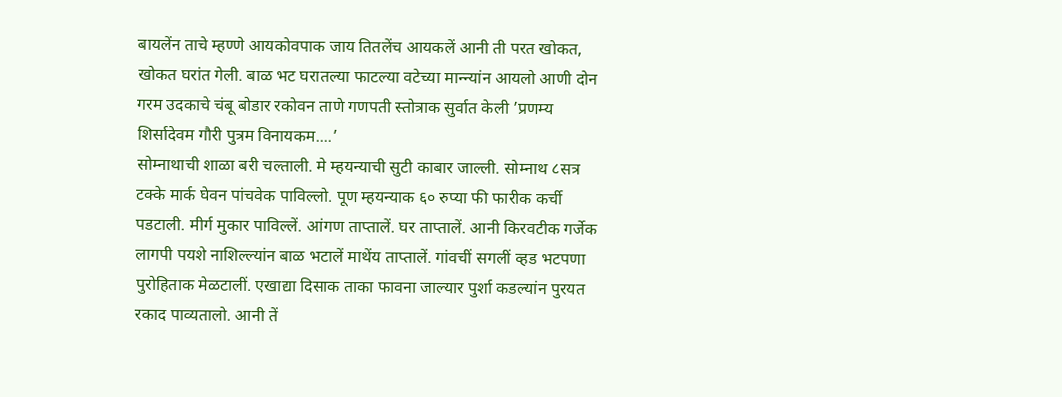बायलेंन ताचे म्हण्णे आयकोवपाक जाय तितलेंच आयकलें आनी ती परत खोकत, खोकत घरांत गेली. बाळ भट घरातल्या फाटल्या वटेच्या मान्न्यांन आयलो आणी दोन गरम उदकाचे चंबू बोडार रकोवन ताणे गणपती स्तोत्राक सुर्वात केली ’प्रणम्य शिर्सादेवम गौरी पुत्रम विनायकम....’
सोम्नाथाची शाळा बरी चल्ताली. मे म्हयन्याची सुटी काबार जाल्ली. सोम्नाथ ८सत्र टक्के मार्क घेवन पांचवेक पाविल्लो. पूण म्हयन्याक ६० रुप्या फी फारीक कर्ची पडटाली. मीर्ग मुकार पाविल्लें. आंगण ताप्तालें. घर ताप्तालें. आनी किरवटीक गर्जेक लागपी पयशे नाशिल्ल्यांन बाळ भटालें माथेंय ताप्तालें. गांवचीं सगलीं व्हड भटपणा पुरोहिताक मेळटालीं. एखाद्या दिसाक ताका फावना जाल्यार पुर्शा कडल्यांन पुरयत रकाद पाव्यतालो. आनी तें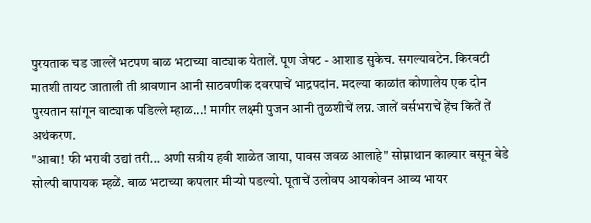पुरयताक चड जाल्लें भटपण बाळ भटाच्या वाट्याक येतालें. पूण जेषट - आशाड सुकेच. सगल्यावटेन. किरवटी मातशी तायट जाताली ती श्रावणान आनी साठवणीक दवरपाचें भाद्रपदांन. मदल्या काळांत कोणालेय एक दोन पुरयतान सांगून वाट्याक पडिल्ले म्हाळ...! मागीर लक्ष्मी पुजन आनी तुळशीचें लग्न. जालें वर्सभराचें हेंच कितें तें अथंकरण.
"आबा! फी भरावी उद्यां तरी... अणी सत्रीय हवी शाळेत जाया, पावस जवळ आलाहे" सोम्नाथान कात्न्यार बसून बेडे सोल्पी बापायक म्हळें. बाळ भटाच्या कपलार मीऱ्यो पडल्यो. पूताचें उलोवप आयकोवन आव्य भायर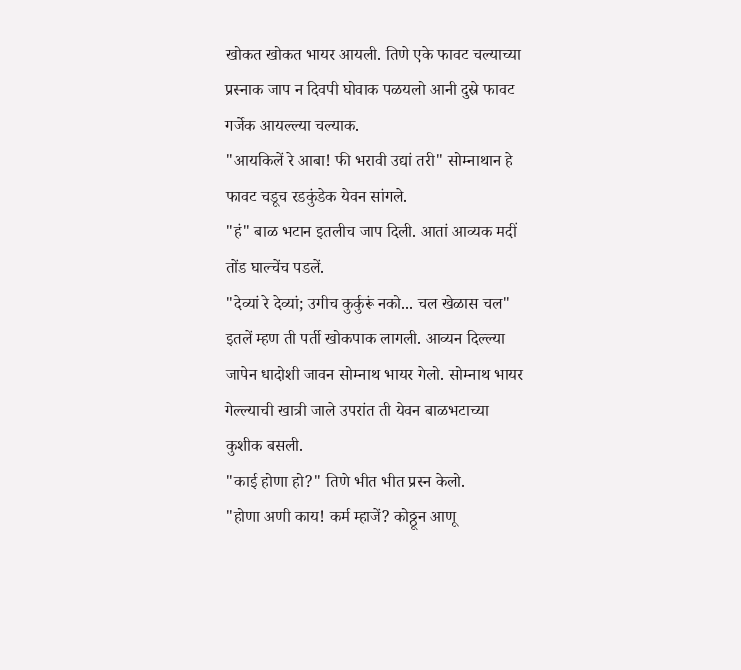खोकत खोकत भायर आयली. तिणे एके फावट चल्याच्या प्रस्नाक जाप न दिवपी घोवाक पळयलो आनी दुस्रे फावट गर्जेक आयल्ल्या चल्याक.
"आयकिलें रे आबा! फी भरावी उद्यां तरी" सोम्नाथान हे फावट चडूच रडकुंडेक येवन सांगले.
"हं" बाळ भटान इतलीच जाप दिली. आतां आव्यक मदीं तोंड घाल्चेंच पडलें.
"देव्यां रे देव्यां; उगीच कुर्कुरूं नको... चल खेळास चल" इतलें म्हण ती पर्ती खोकपाक लागली. आव्यन दिल्ल्या जापेन धादोशी जावन सोम्नाथ भायर गेलो. सोम्नाथ भायर गेल्ल्याची खात्री जाले उपरांत ती येवन बाळभटाच्या कुशीक बसली.
"काई होणा हो?" तिणे भीत भीत प्रस्न केलो.
"होणा अणी काय! कर्म म्हाजें? कोठ्ठून आणू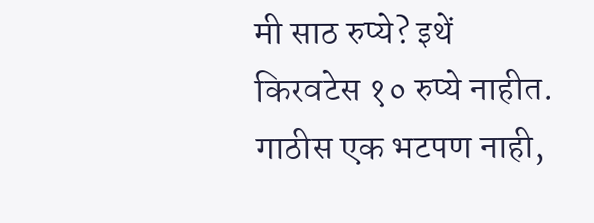मी साठ रुप्ये? इथें किरवटेस १० रुप्ये नाहीत. गाठीस एक भटपण नाही,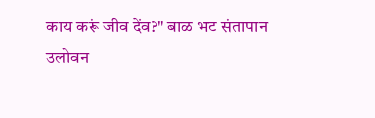काय करूं जीव देंव?" बाळ भट संतापान उलोवन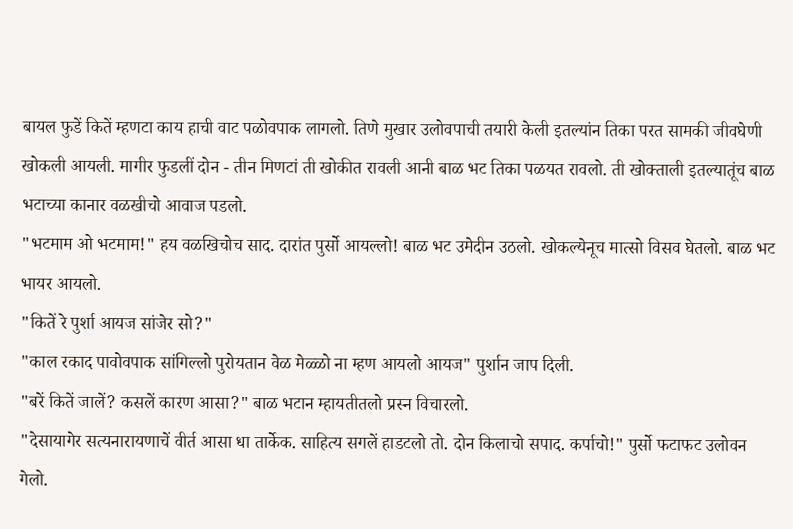बायल फुडें कितें म्हणटा काय हाची वाट पळोवपाक लागलो. तिणे मुखार उलोवपाची तयारी केली इतल्यांन तिका परत सामकी जीवघेणी खोकली आयली. मागीर फुडलीं दोन - तीन मिणटां ती खोकीत रावली आनी बाळ भट तिका पळयत रावलो. ती खोक्ताली इतल्यातूंच बाळ भटाच्या कानार वळखीचो आवाज पडलो.
"भटमाम ओ भटमाम!" हय वळखिचोच साद. दारांत पुर्सो आयल्लो! बाळ भट उमेदीन उठलो. खोकल्येनूच मात्सो विसव घेतलो. बाळ भट भायर आयलो.
"कितें रे पुर्शा आयज सांजेर सो?"
"काल रकाद पावोवपाक सांगिल्लो पुरोयतान वेळ मेळ्ळो ना म्हण आयलो आयज" पुर्शान जाप दिली.
"बरें कितें जालें? कसलें कारण आसा?" बाळ भटान म्हायतीतलो प्रस्न विचारलो.
"देसायागेर सत्यनारायणाचें वीर्त आसा धा तार्केक. साहित्य सगलें हाडटलो तो. दोन किलाचो सपाद. कर्पाचो!" पुर्सो फटाफट उलोवन गेलो.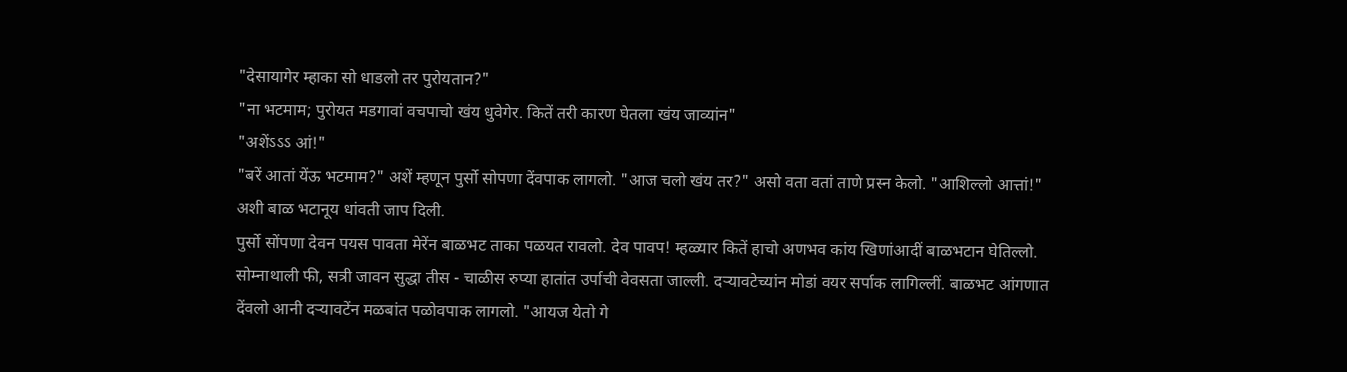"देसायागेर म्हाका सो धाडलो तर पुरोयतान?"
"ना भटमाम; पुरोयत मडगावां वचपाचो खंय धुवेगेर. कितें तरी कारण घेतला खंय जाव्यांन"
"अशेंऽऽऽ आं!"
"बरें आतां येंऊ भटमाम?" अशें म्हणून पुर्सो सोपणा देंवपाक लागलो. "आज चलो खंय तर?" असो वता वतां ताणे प्रस्न केलो. "आशिल्लो आत्तां!" अशी बाळ भटानूय धांवती जाप दिली.
पुर्सो सोंपणा देवन पयस पावता मेरेंन बाळभट ताका पळयत रावलो. देव पावप! म्हळ्यार कितें हाचो अणभव कांय खिणांआदीं बाळभटान घेतिल्लो. सोम्नाथाली फी, सत्री जावन सुद्धा तीस - चाळीस रुप्या हातांत उर्पाची वेवसता जाल्ली. दऱ्यावटेच्यांन मोडां वयर सर्पाक लागिल्लीं. बाळभट आंगणात देंवलो आनी दऱ्यावटेंन मळबांत पळोवपाक लागलो. "आयज येतो गे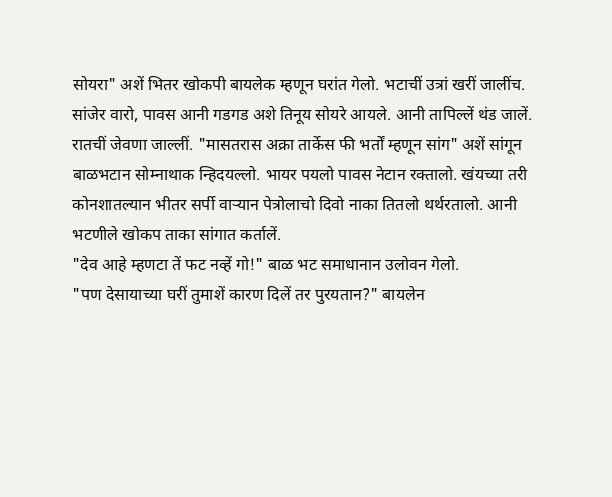सोयरा" अशें भितर खोकपी बायलेक म्हणून घरांत गेलो. भटाचीं उत्रां खरीं जालींच. सांजेर वारो, पावस आनी गडगड अशे तिनूय सोयरे आयले. आनी तापिल्लें थंड जालें.
रातचीं जेवणा जाल्लीं. "मासतरास अक्रा तार्केस फी भर्तों म्हणून सांग" अशें सांगून बाळभटान सोम्नाथाक न्हिदयल्लो. भायर पयलो पावस नेटान रक्तालो. खंयच्या तरी कोनशातल्यान भीतर सर्पी वाऱ्यान पेत्रोलाचो दिवो नाका तितलो थर्थरतालो. आनी भटणीले खोकप ताका सांगात कर्तालें.
"देव आहे म्हणटा तें फट नव्हें गो!" बाळ भट समाधानान उलोवन गेलो.
"पण देसायाच्या घरीं तुमाशें कारण दिलें तर पुरयतान?" बायलेन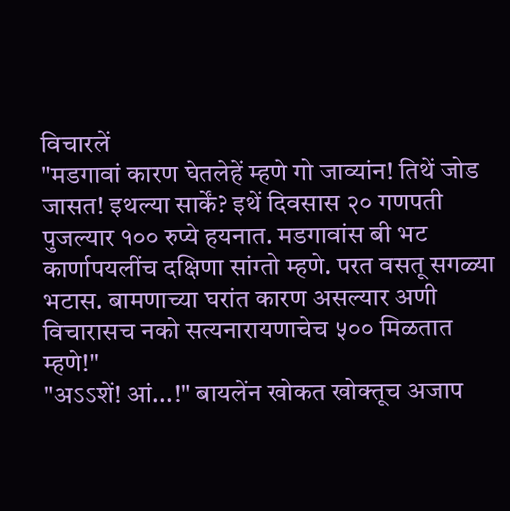विचारलें
"मडगावां कारण घेतलेहें म्हणे गो जाव्यांन! तिथें जोड जासत! इथल्या सार्कें? इथें दिवसास २० गणपती पुजल्यार १०० रुप्ये हयनात. मडगावांस बी भट कार्णापयलींच दक्षिणा सांग्तो म्हणे. परत वसतू सगळ्या भटास. बामणाच्या घरांत कारण असल्यार अणी विचारासच नको सत्यनारायणाचेच ५०० मिळतात म्हणे!"
"अऽऽशें! आं...!" बायलेंन खोकत खोक्तूच अजाप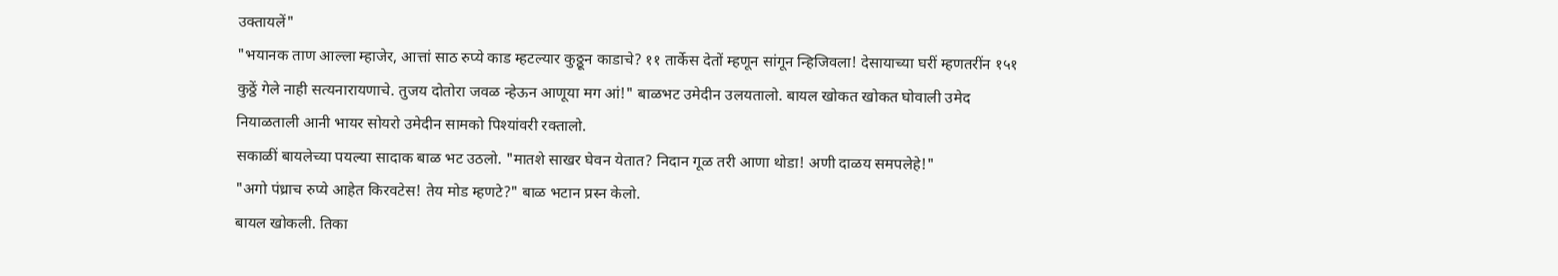उक्तायलें"
"भयानक ताण आल्ला म्हाजेर, आत्तां साठ रुप्ये काड म्हटल्यार कुठ्ठून काडाचे? ११ तार्केस देतों म्हणून सांगून न्हिजिवला! देसायाच्या घरीं म्हणतरींन १५१ कुठ्ठें गेले नाही सत्यनारायणाचे. तुजय दोतोरा जवळ न्हेऊन आणूया मग आं!" बाळभट उमेदीन उलयतालो. बायल खोकत खोकत घोवाली उमेद नियाळताली आनी भायर सोयरो उमेदीन सामको पिश्यांवरी रक्तालो.
सकाळीं बायलेच्या पयल्या सादाक बाळ भट उठलो. "मातशे साखर घेवन येतात? निदान गूळ तरी आणा थोडा! अणी दाळय समपलेहे!"
"अगो पंध्राच रुप्ये आहेत किरवटेस! तेय मोड म्हणटे?" बाळ भटान प्रस्न केलो.
बायल खोकली. तिका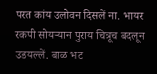परत कांय उलोवन दिसलें ना. भायर रकपी सोयऱ्यान पुराय चित्रूच बदलून उडयल्लें. बाळ भट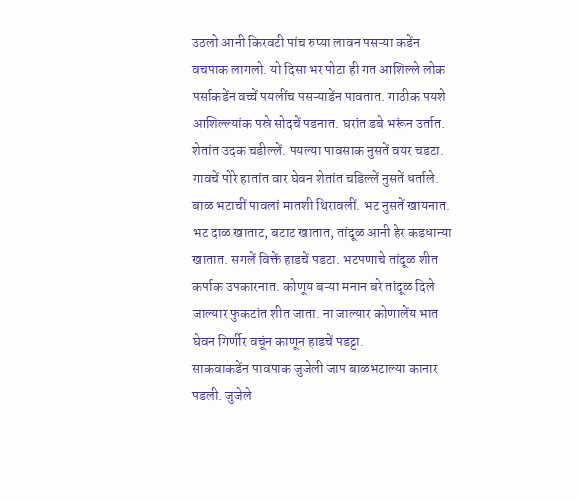उठलो आनी किरवटी पांच रुप्या लावन पसऱ्या कडेंन वचपाक लागलो. यो दिसा भर पोटा ही गत आशिल्ले लोक पर्साकडेंन वच्चें पयलींच पसऱ्याडेंन पावतात. गाठीक पयशे आशिल्ल्यांक पस्रे सोदचें पडनात. घरांत डबे भरूंन उर्तात. शेतांत उदक चडील्लें. पयल्या पावसाक नुसतें वयर चडटा. गावचें पोरे हातांत वार घेवन शेतांत चडिल्लें नुसतें धर्ताले. बाळ भटाचीं पावलां मातशी थिरावलीं. भट नुसतें खायनात. भट दाळ खाताट, बटाट खातात, तांदूळ आनी हेर कडधान्या खातात. सगलें विक्तें हाडचें पडटा. भटपणाचे तांदूळ शीत कर्पाक उपकारनात. कोणूय बऱ्या मनान बरे तांदूळ दिले जाल्यार फुकटांत शीत जाता. ना जाल्यार कोणालेंय भात घेवन गिर्णीर वचूंन काणून हाडचें पडट्टा.
साकवाकडेंन पावपाक जुजेली जाप बाळभटाल्या कानार पडली. जुजेले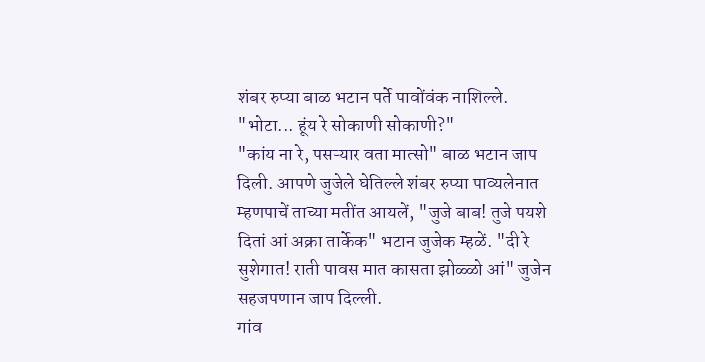शंबर रुप्या बाळ भटान पर्ते पावोंवंक नाशिल्ले. "भोटा... हूंय रे सोकाणी सोकाणी?"
"कांय ना रे, पसऱ्यार वता मात्सो" बाळ भटान जाप दिली. आपणे जुजेले घेतिल्ले शंबर रुप्या पाव्यलेनात म्हणपाचें ताच्या मतींत आयलें, "जुजे बाब! तुजे पयशे दितां आं अक्रा तार्केक" भटान जुजेक म्हळें. "दी रे सुशेगात! राती पावस मात कासता झोळ्ळो आं" जुजेन सहजपणान जाप दिल्ली.
गांव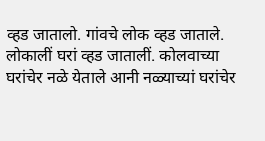व्हड जातालो. गांवचे लोक व्हड जाताले. लोकालीं घरां व्हड जातालीं. कोलवाच्या घरांचेर नळे येताले आनी नळ्याच्यां घरांचेर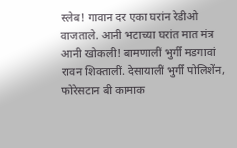स्लेब! गावान दर एका घरांन रेडीओ वाजताले. आनी भटाच्या घरांत मात मंत्र आनी खोकली! बामणालीं भुर्गीं मडगावां रावन शिक्तालीं. देसायालीं भुर्गीं पोलिशेंन, फोरेसटान बी कामाक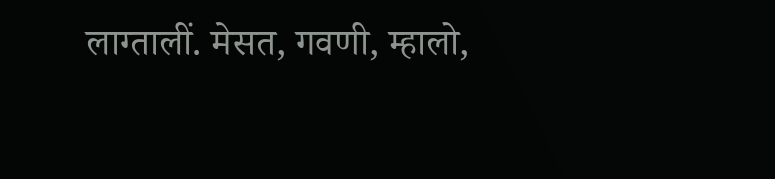लाग्तालीं. मेसत, गवणी, म्हालो,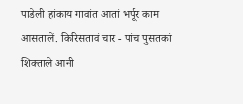पाडेली हांकाय गावांत आतां भर्पूर काम आसतालें. किरिसतावं चार - पांच पुसतकां शिक्ताले आनी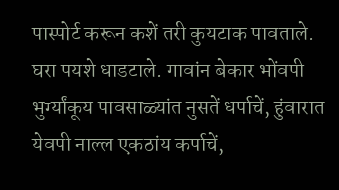पास्पोर्ट करून कशें तरी कुयटाक पावताले. घरा पयशे धाडटाले. गावांन बेकार भोंवपी भुर्ग्यांकूय पावसाळ्यांत नुसतें धर्पाचें, हुंवारात येवपी नाल्ल एकठांय कर्पाचें,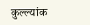कुल्ल्यांक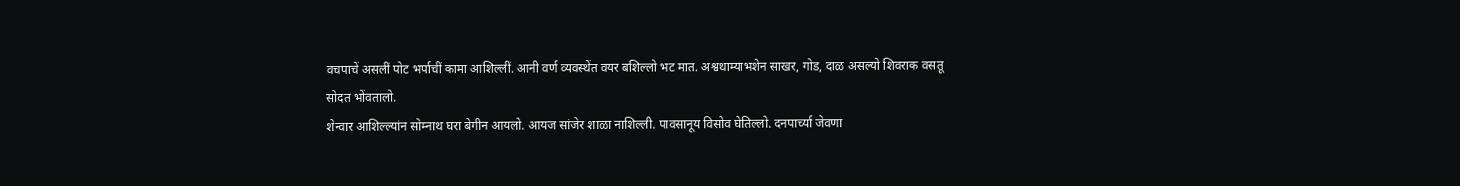वचपाचें असलीं पोट भर्पाचीं कामा आशिल्लीं. आनी वर्ण व्यवस्थेंत वयर बशिल्लो भट मात. अश्वथाम्याभशेन साखर, गोड, दाळ असल्यो शिवराक वसतू सोदत भोंवतालो.
शेन्वार आशिल्ल्यांन सोम्नाथ घरा बेगीन आयलो. आयज सांजेर शाळा नाशिल्ली. पावसानूय विसोव घेतिल्लो. दनपार्च्या जेवणा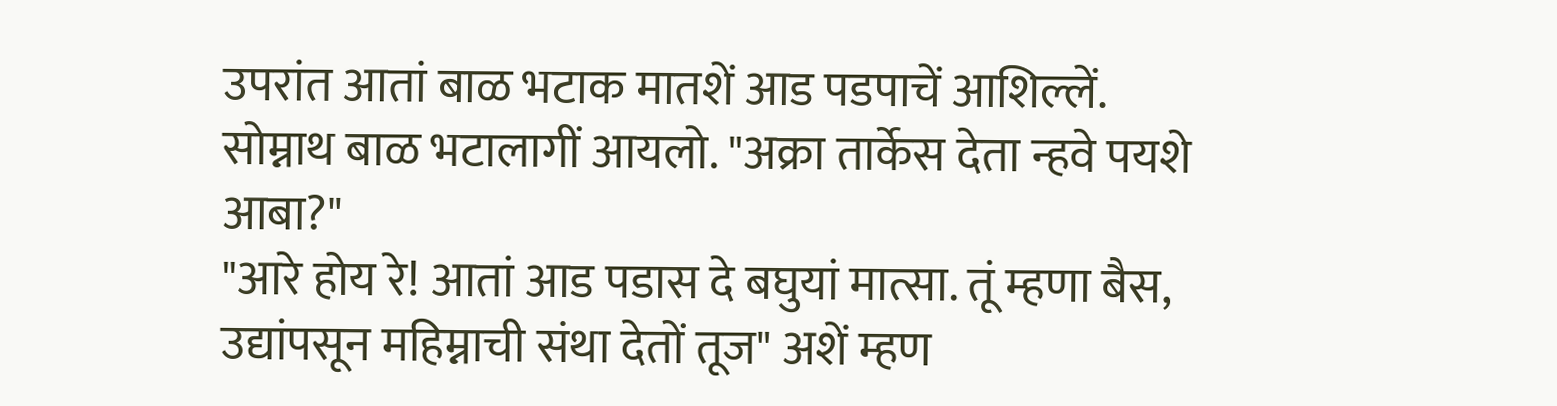उपरांत आतां बाळ भटाक मातशें आड पडपाचें आशिल्लें. सोम्नाथ बाळ भटालागीं आयलो. "अक्रा तार्केस देता न्हवे पयशे आबा?"
"आरे होय रे! आतां आड पडास दे बघुयां मात्सा. तूं म्हणा बैस, उद्यांपसून महिम्नाची संथा देतों तूज" अशें म्हण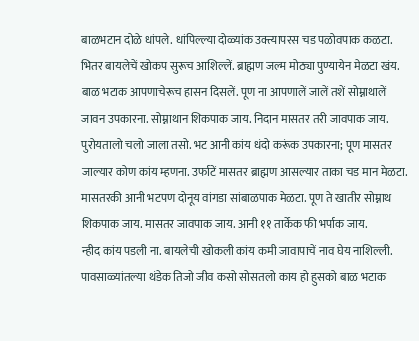बाळभटान दोळे धांपले. धांपिल्ल्या दोळ्यांक उक्त्यापरस चड पळोवपाक कळटा. भितर बायलेचें खोकप सुरूच आशिल्लें. ब्राह्मण जल्म मोठ्या पुण्यायेन मेळटा खंय. बाळ भटाक आपणाचेरूच हासन दिसलें. पूण ना आपणालें जालें तशें सोम्नाथालें जावन उपकारना. सोम्नाथान शिकपाक जाय. निदान मासतर तरी जावपाक जाय. पुरोयतालो चलो जाला तसो. भट आनी कांय धंदो करूंक उपकारना; पूण मासतर जाल्यार कोण कांय म्हणना. उर्फाटें मासतर ब्राह्मण आसल्यार ताका चड मान मेळटा. मासतरकी आनी भटपण दोनूय वांगडा सांबाळपाक मेळटा. पूण ते खातीर सोम्नाथ शिकपाक जाय. मासतर जावपाक जाय. आनी ११ तार्केक फी भर्पाक जाय.
न्हीद कांय पडली ना. बायलेची खोकली कांय कमी जावापाचें नाव घेय नाशिल्ली. पावसाळ्यांतल्या थंडेक तिजो जीव कसो सोसतलो काय हो हुसको बाळ भटाक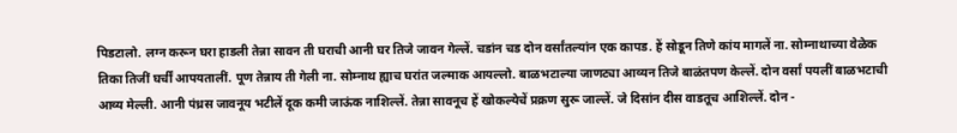पिडटालो. लग्न करून घरा हाडली तेन्ना सावन ती घराची आनी घर तिजे जावन गेल्लें. चडांन चड दोन वर्सांतल्यांन एक कापड. हें सोडून तिणे कांय मागलें ना. सोम्नाथाच्या वेळेक तिका तिजीं घर्चीं आपयतालीं. पूण तेन्नाय ती गेली ना. सोम्नाथ ह्याच घरांत जल्माक आयल्लो. बाळभटाल्या जाणट्या आव्यन तिजे बाळंतपण केल्लें. दोन वर्सां पयलीं बाळभटाची आव्य मेल्ली. आनी पंध्रस जावनूय भटीलें दूक कमी जाऊंक नाशिल्लें. तेन्ना सावनूच हें खोकल्येचें प्रक्रण सुरू जाल्लें. जे दिसांन दीस वाडतूच आशिल्लें. दोन -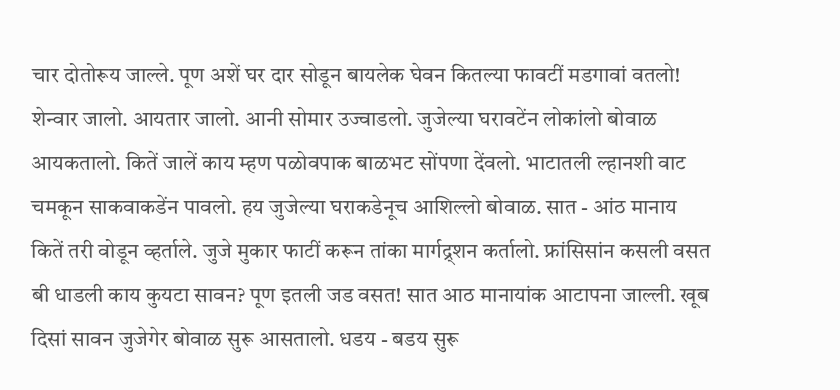चार दोतोरूय जाल्ले. पूण अशें घर दार सोडून बायलेक घेवन कितल्या फावटीं मडगावां वतलो!
शेन्वार जालो. आयतार जालो. आनी सोमार उज्वाडलो. जुजेल्या घरावटेंन लोकांलो बोवाळ आयकतालो. कितें जालें काय म्हण पळोवपाक बाळभट सोंपणा देंवलो. भाटातली ल्हानशी वाट चमकून साकवाकडेंन पावलो. हय जुजेल्या घराकडेनूच आशिल्लो बोवाळ. सात - आंठ मानाय कितें तरी वोडून व्हर्ताले. जुजे मुकार फाटीं करून तांका मार्गद्र्शन कर्तालो. फ्रांसिसांन कसली वसत बी धाडली काय कुयटा सावन? पूण इतली जड वसत! सात आठ मानायांक आटापना जाल्ली. खूब दिसां सावन जुजेगेर बोवाळ सुरू आसतालो. धडय - बडय सुरू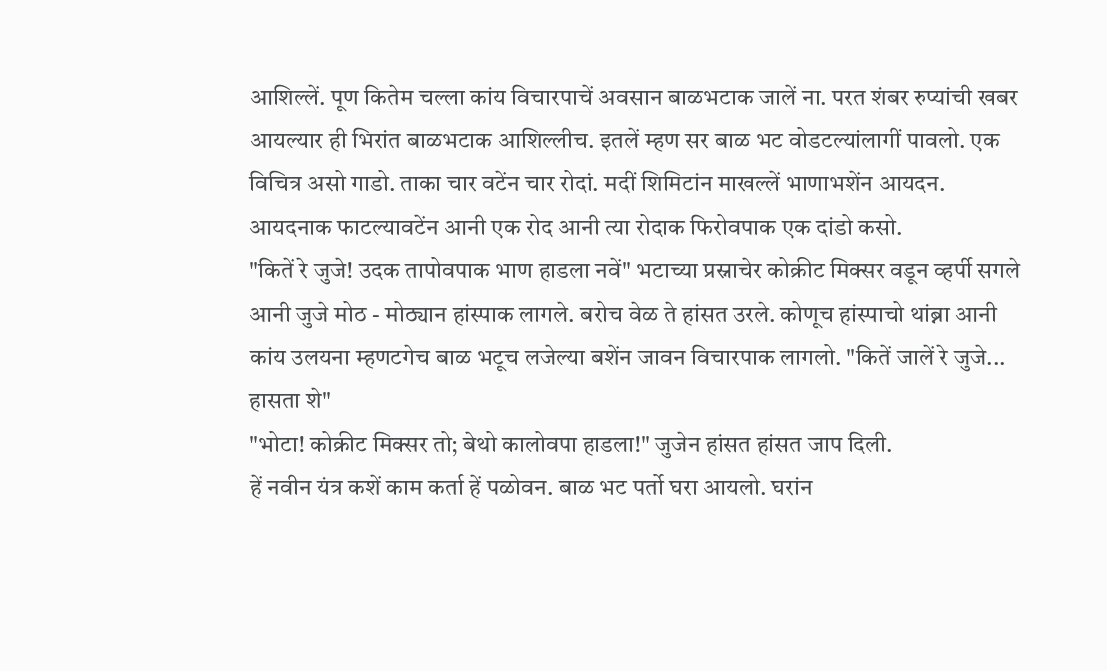आशिल्लें. पूण कितेम चल्ला कांय विचारपाचें अवसान बाळभटाक जालें ना. परत शंबर रुप्यांची खबर आयल्यार ही भिरांत बाळभटाक आशिल्लीच. इतलें म्हण सर बाळ भट वोडटल्यांलागीं पावलो. एक विचित्र असो गाडो. ताका चार वटेंन चार रोदां. मदीं शिमिटांन माखल्लें भाणाभशेंन आयदन. आयदनाक फाटल्यावटेंन आनी एक रोद आनी त्या रोदाक फिरोवपाक एक दांडो कसो.
"कितें रे जुजे! उदक तापोवपाक भाण हाडला नवें" भटाच्या प्रस्नाचेर कोक्रीट मिक्सर वडून व्हर्पी सगले आनी जुजे मोठ - मोठ्यान हांस्पाक लागले. बरोच वेळ ते हांसत उरले. कोणूच हांस्पाचो थांब्ना आनी कांय उलयना म्हणटगेच बाळ भटूच लजेल्या बशेंन जावन विचारपाक लागलो. "कितें जालें रे जुजे... हासता शे"
"भोटा! कोक्रीट मिक्सर तो; बेथो कालोवपा हाडला!" जुजेन हांसत हांसत जाप दिली.
हें नवीन यंत्र कशें काम कर्ता हें पळोवन. बाळ भट पर्तो घरा आयलो. घरांन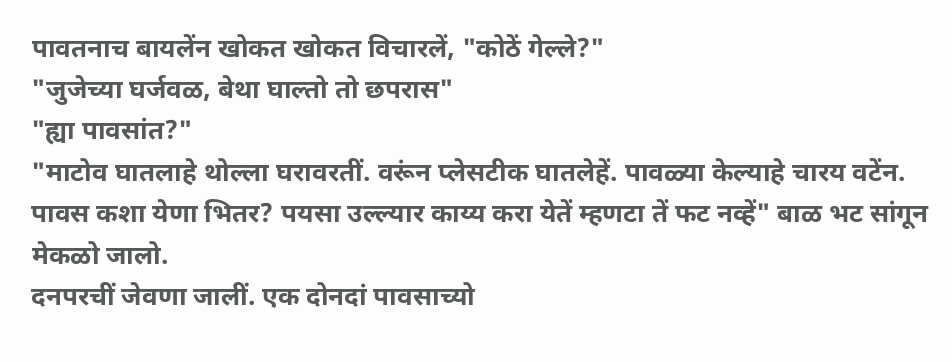पावतनाच बायलेंन खोकत खोकत विचारलें, "कोठें गेल्ले?"
"जुजेच्या घर्जवळ, बेथा घाल्तो तो छपरास"
"ह्या पावसांत?"
"माटोव घातलाहे थोल्ला घरावरतीं. वरूंन प्लेसटीक घातलेहें. पावळ्या केल्याहे चारय वटेंन. पावस कशा येणा भितर? पयसा उल्ल्यार काय्य करा येतें म्हणटा तें फट नव्हें" बाळ भट सांगून मेकळो जालो.
दनपरचीं जेवणा जालीं. एक दोनदां पावसाच्यो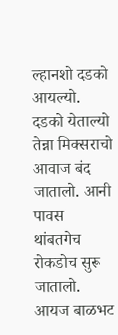ल्हानशो दडको आयल्यो. दडको येताल्यो तेन्ना मिक्सराचो आवाज बंद जातालो. आनी पावस थांबतगेच रोकडोच सुरू जातालो. आयज बाळभट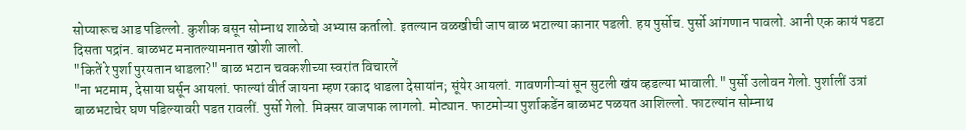सोप्यारूच आड पडिल्लो. कुशीक बसून सोम्नाथ शाळेचो अभ्यास कर्तालो. इतल्यान वळखीची जाप बाळ भटाल्या कानार पडली. हय पुर्सोच. पुर्सो आंगणान पावलो. आनी एक कायं पडटा दिसता पद्रांन. बाळभट मनातल्यामनात खोशी जालो.
"कितें रे पुर्शा पुरयतान धाडला?" बाळ भटान चवकशीच्या स्वरांत विचारलें
"ना भटमाम, देसाया घर्सून आयलां. फाल्यां वीर्त जायना म्हण रकाद धाडला देसायांन; सूंयेर आयलां. गावणगीऱ्यां सून सुटली खंय व्हडल्या भावाली." पुर्सो उलोवन गेलो. पुर्शालीं उत्रां बाळभटाचेर घण पडिल्यावरी पडत रावलीं. पुर्सो गेलो. मिक्सर वाजपाक लागलो. मोट्यान. फाटमोऱ्या पुर्शाकडेंन बाळभट पळयत आशिल्लो. फाटल्यांन सोम्नाथ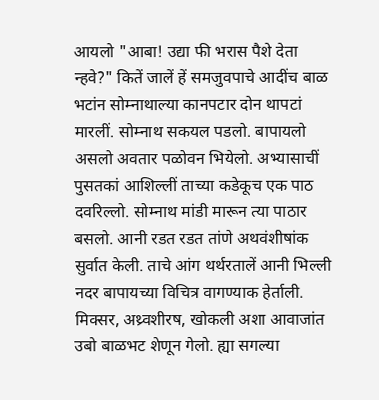आयलो "आबा! उद्या फी भरास पैशे देता न्हवे?" कितें जालें हें समजुवपाचे आदींच बाळ भटांन सोम्नाथाल्या कानपटार दोन थापटां मारलीं. सोम्नाथ सकयल पडलो. बापायलो असलो अवतार पळोवन भियेलो. अभ्यासाचीं पुसतकां आशिल्लीं ताच्या कडेकूच एक पाठ दवरिल्लो. सोम्नाथ मांडी मारून त्या पाठार बसलो. आनी रडत रडत तांणे अथवंशीषांक सुर्वात केली. ताचे आंग थर्थरतालें आनी भिल्ली नदर बापायच्या विचित्र वागण्याक हेर्ताली. मिक्सर, अथ्र्वशीरष, खोकली अशा आवाजांत उबो बाळभट शेणून गेलो. ह्या सगल्या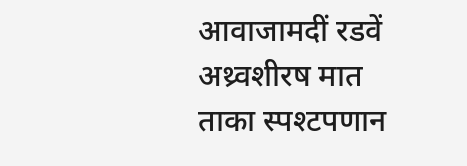आवाजामदीं रडवें अथ्र्वशीरष मात ताका स्पश्टपणान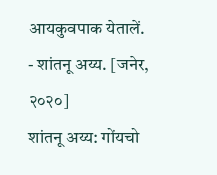आयकुवपाक येतालें.
- शांतनू अय्य. [जनेर, २०२०]
शांतनू अय्य: गोंयचो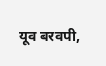यूव बरवपी,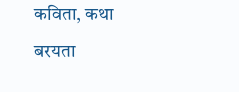कविता, कथा बरयता